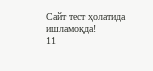Сайт тест ҳолатида ишламоқда!
11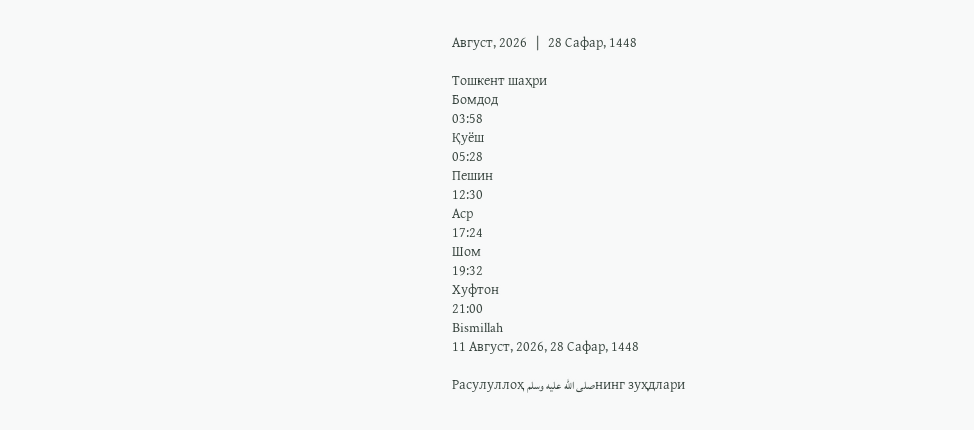Август, 2026   |   28 Сафар, 1448

Тошкент шаҳри
Бомдод
03:58
Қуёш
05:28
Пешин
12:30
Аср
17:24
Шом
19:32
Хуфтон
21:00
Bismillah
11 Август, 2026, 28 Сафар, 1448

Расулуллоҳ صلى الله عليه وسلمнинг зуҳдлари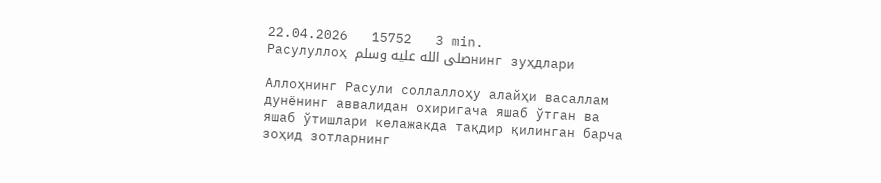22.04.2026   15752   3 min.
Расулуллоҳ صلى الله عليه وسلمнинг зуҳдлари

Аллоҳнинг Расули соллаллоҳу алайҳи васаллам дунёнинг аввалидан охиригача яшаб ўтган ва яшаб ўтишлари келажакда тақдир қилинган барча зоҳид зотларнинг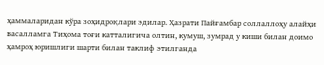ҳаммаларидан кўра зоҳидроқлари эдилар. Ҳазрати Пайғамбар соллаллоҳу алайҳи васалламга Тиҳома тоғи катталигича олтин, кумуш, зумрад у киши билан доимо ҳамроҳ юришлиги шарти билан таклиф этилганда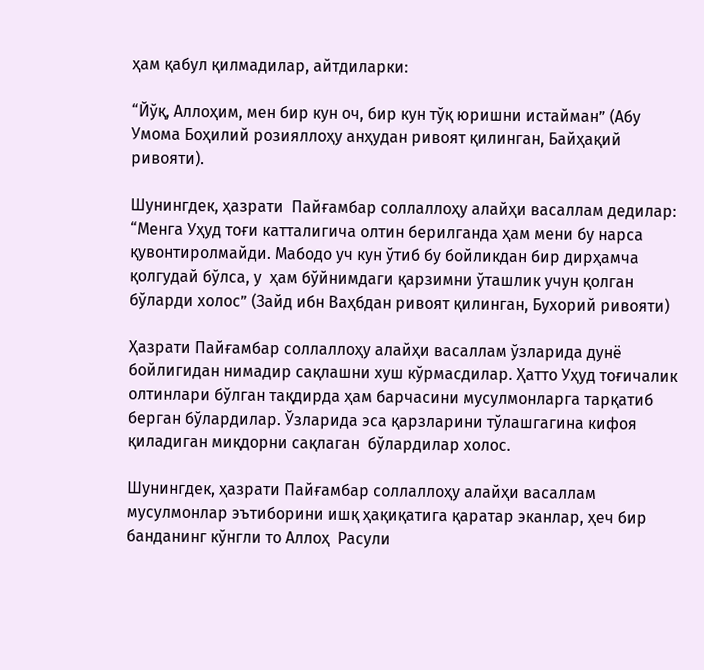ҳам қабул қилмадилар, айтдиларки:

“Йўқ, Аллоҳим, мен бир кун оч, бир кун тўқ юришни истайман” (Абу Умома Боҳилий розияллоҳу анҳудан ривоят қилинган, Байҳақий ривояти).

Шунингдек, ҳазрати  Пайғамбар соллаллоҳу алайҳи васаллам дедилар: “Менга Уҳуд тоғи катталигича олтин берилганда ҳам мени бу нарса қувонтиролмайди. Мабодо уч кун ўтиб бу бойликдан бир дирҳамча қолгудай бўлса, у  ҳам бўйнимдаги қарзимни ўташлик учун қолган бўларди холос” (Зайд ибн Ваҳбдан ривоят қилинган, Бухорий ривояти)

Ҳазрати Пайғамбар соллаллоҳу алайҳи васаллам ўзларида дунё бойлигидан нимадир сақлашни хуш кўрмасдилар. Ҳатто Уҳуд тоғичалик олтинлари бўлган тақдирда ҳам барчасини мусулмонларга тарқатиб берган бўлардилар. Ўзларида эса қарзларини тўлашгагина кифоя қиладиган миқдорни сақлаган  бўлардилар холос.

Шунингдек, ҳазрати Пайғамбар соллаллоҳу алайҳи васаллам мусулмонлар эътиборини ишқ ҳақиқатига қаратар эканлар, ҳеч бир банданинг кўнгли то Аллоҳ  Расули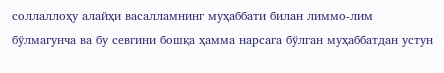соллаллоҳу алайҳи васалламнинг муҳаббати билан лиммо-лим бўлмагунча ва бу севгини бошқа ҳамма нарсага бўлган муҳаббатдан устун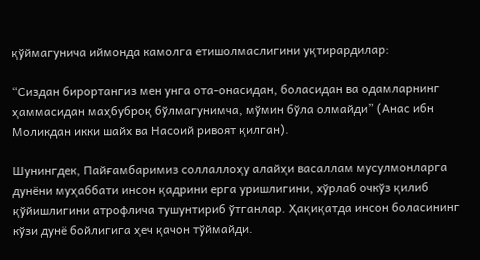қўймагунича иймонда камолга етишолмаслигини уқтирардилар:

“Сиздан бирортангиз мен унга ота-онасидан, боласидан ва одамларнинг ҳаммасидан маҳбуброқ бўлмагунимча, мўмин бўла олмайди” (Анас ибн Моликдан икки шайх ва Насоий ривоят қилган).

Шунингдек, Пайғамбаримиз соллаллоҳу алайҳи васаллам мусулмонларга дунёни муҳаббати инсон қадрини ерга уришлигини, хўрлаб очкўз қилиб қўйишлигини атрофлича тушунтириб ўтганлар. Ҳақиқатда инсон боласининг кўзи дунё бойлигига ҳеч қачон тўймайди.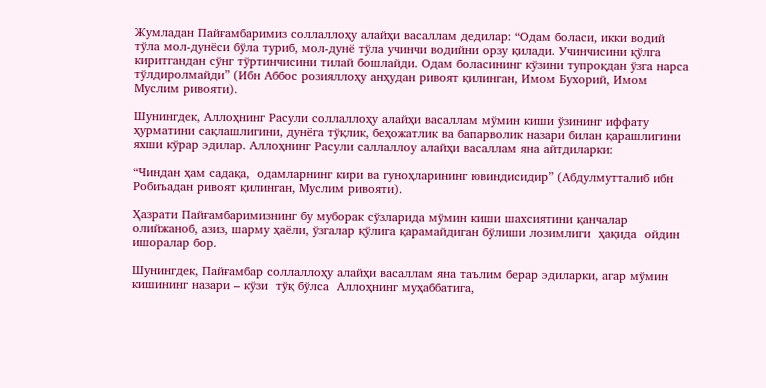Жумладан Пайғамбаримиз соллаллоҳу алайҳи васаллам дедилар: “Одам боласи, икки водий тўла мол-дунёси бўла туриб, мол-дунё тўла учинчи водийни орзу қилади. Учинчисини қўлга киритгандан сўнг тўртинчисини тилай бошлайди. Одам боласининг кўзини тупроқдан ўзга нарса тўлдиролмайди” (Ибн Аббос розияллоҳу анҳудан ривоят қилинган, Имом Бухорий, Имом Муслим ривояти).

Шунингдек, Аллоҳнинг Расули соллаллоҳу алайҳи васаллам мўмин киши ўзининг иффату ҳурматини сақлашлигини, дунёга тўқлик, беҳожатлик ва бапарволик назари билан қарашлигини яхши кўрар эдилар. Аллоҳнинг Расули саллаллоу алайҳи васаллам яна айтдиларки:

“Чиндан ҳам садақа,  одамларнинг кири ва гуноҳларининг ювиндисидир” (Абдулмутталиб ибн Робиъадан ривоят қилинган, Муслим ривояти).

Ҳазрати Пайғамбаримизнинг бу муборак сўзларида мўмин киши шахсиятини қанчалар олийжаноб, азиз, шарму ҳаёли, ўзгалар қўлига қарамайдиган бўлиши лозимлиги  ҳақида  ойдин ишоралар бор.

Шунингдек, Пайғамбар соллаллоҳу алайҳи васаллам яна таълим берар эдиларки, агар мўмин кишининг назари – кўзи  тўқ бўлса  Аллоҳнинг муҳаббатига,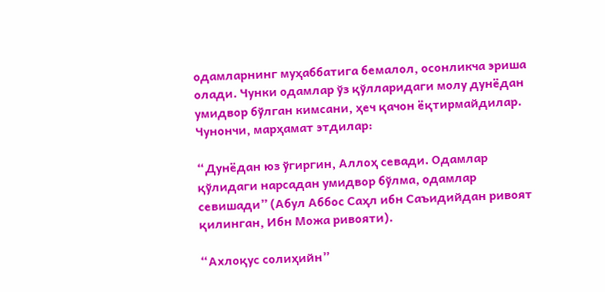одамларнинг муҳаббатига бемалол, осонликча эриша олади. Чунки одамлар ўз қўлларидаги молу дунёдан умидвор бўлган кимсани, ҳеч қачон ёқтирмайдилар. Чунончи, марҳамат этдилар:

“Дунёдан юз ўгиргин, Аллоҳ севади. Одамлар қўлидаги нарсадан умидвор бўлма, одамлар севишади” (Абул Аббос Саҳл ибн Саъидийдан ривоят қилинган, Ибн Можа ривояти).

“Ахлоқус солиҳийн”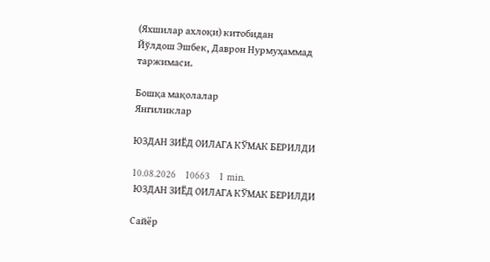(Яхшилар ахлоқи) китобидан
Йўлдош Эшбек, Даврон Нурмуҳаммад
таржимаси.

Бошқа мақолалар
Янгиликлар

ЮЗДАН ЗИЁД ОИЛАГА КЎМАК БЕРИЛДИ

10.08.2026   10663   1 min.
 ЮЗДАН ЗИЁД ОИЛАГА КЎМАК БЕРИЛДИ

Сайёр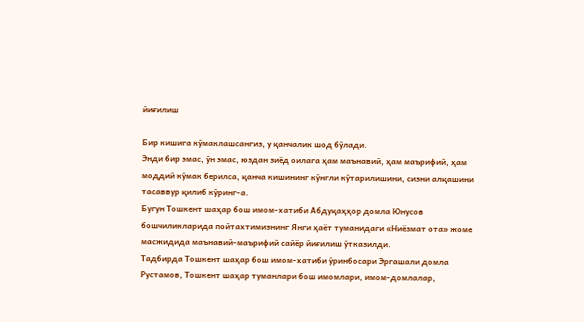йиғилиш

Бир кишига кўмаклашсангиз, у қанчалик шод бўлади.
Энди бир эмас, ўн эмас, юздан зиёд оилага ҳам маънавий, ҳам маърифий, ҳам моддий кўмак берилса, қанча кишининг кўнгли кўтарилишини, сизни алқашини тасаввур қилиб кўринг-а.
Бугун Тошкент шаҳар бош имом-хатиби Абдуқаҳҳор домла Юнусов бошчиликларида пойтахтимизнинг Янги ҳаёт туманидаги «Ниёзмат ота» жоме масжидида маънавий-маърифий сайёр йиғилиш ўтказилди.
Тадбирда Тошкент шаҳар бош имом-хатиби ўринбосари Эргашали домла Рустамов, Тошкент шаҳар туманлари бош имомлари, имом-домлалар,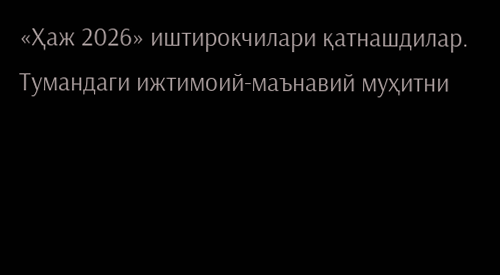«Ҳаж 2026» иштирокчилари қатнашдилар.
Тумандаги ижтимоий-маънавий муҳитни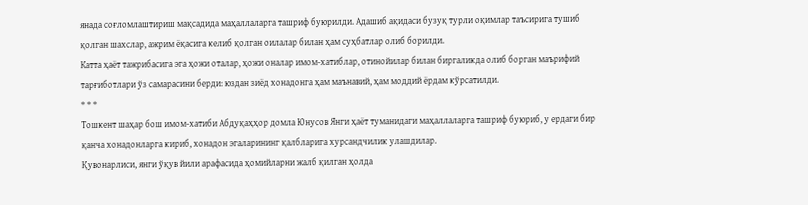янада соғломлаштириш мақсадида маҳаллаларга ташриф буюрилди. Адашиб ақидаси бузуқ турли оқимлар таъсирига тушиб қолган шахслар, ажрим ёқасига келиб қолган оилалар билан ҳам суҳбатлар олиб борилди.
Катта ҳаёт тажрибасига эга ҳожи оталар, ҳожи оналар имом-хатиблар, отинойилар билан биргаликда олиб борган маърифий тарғиботлари ўз самарасини берди: юздан зиёд хонадонга ҳам маънавий, ҳам моддий ёрдам кўрсатилди.
* * *
Тошкент шаҳар бош имом-хатиби Абдуқаҳҳор домла Юнусов Янги ҳаёт туманидаги маҳаллаларга ташриф буюриб, у ердаги бир қанча хонадонларга кириб, хонадон эгаларининг қалбларига хурсандчилик улашдилар.
Қувонарлиси, янги ўқув йили арафасида ҳомийларни жалб қилган ҳолда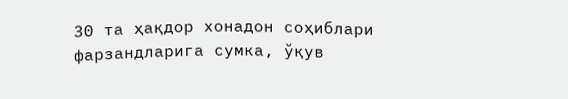30 та ҳақдор хонадон соҳиблари фарзандларига сумка, ўқув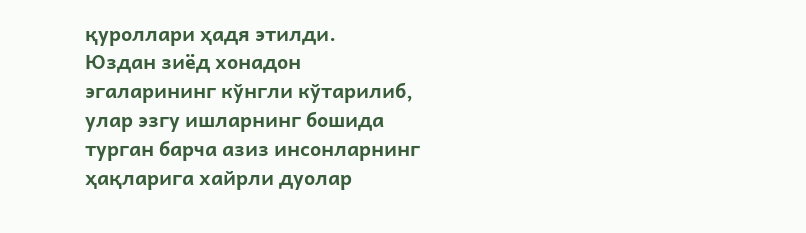қуроллари ҳадя этилди.
Юздан зиёд хонадон эгаларининг кўнгли кўтарилиб, улар эзгу ишларнинг бошида турган барча азиз инсонларнинг ҳақларига хайрли дуолар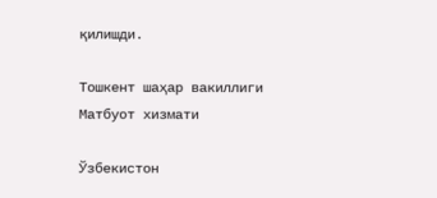қилишди.

Тошкент шаҳар вакиллиги
Матбуот хизмати

Ўзбекистон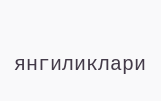янгиликлари